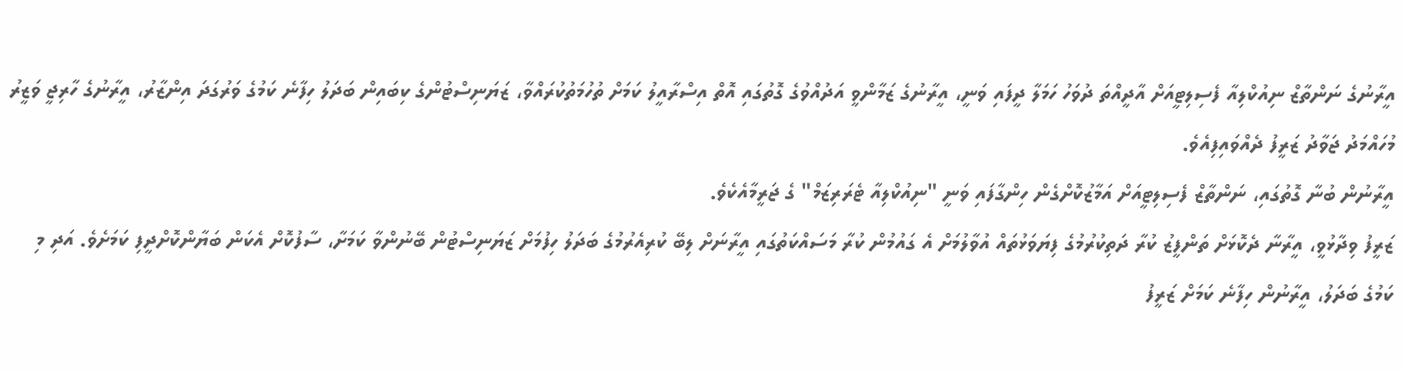އީރާނުގެ ނަންތާޒް ނިއުކްލިއާ ފެސިލިޓީއަށް އާދީއްތަ ދުވަހު ހަމަލާ ދީފައި ވަނީ، އީރާނުގެ ޒަމާންވީ އަދުއްވުގެ ގޮތުގައި އޮތް އިސްރާއީލު ކަމަށް ތުހުމަތުކުރައްވާ، ޒަޔަނިސްޓުންގެ ކިބައިން ބަދަލު ހިފާނެ ކަމުގެ ވަރުގަދަ އިންޒާރު، އީރާނުގެ ހާރިޖީ ވަޒީރު މުހައްމަދު ޖަވާދު ޒަރީފު ދެއްވައިފިއެވެ.
އީރާނުން ބުނާ ގޮތުގައި، ނަންތާޒް ފެސިލިޓީއަށް އަމާޒުކޮށްގެން ހިންގާފައި ވަނީ "ނިއުކްލިއާ ޓެރަރިޒަމް" ގެ ޖަރީމާއެކެވެ.
ޒަރީފު ވިދާޅުވީ، އީރާނާ ދެކޮޅަށް ތަންފީޒު ކުރާ ދަތިކުރުމުގެ ފިޔަވަޅުތައް އުވާލުމަށް އެ ގައުމުން ކުރާ މަސައްކަތުގައި އީރާނަށް ލިބޭ ކުރިއެރުމުގެ ބަދަލު ހިފުމަށް ޒަޔަނިސްޓުން ބޭނުންވާ ކަމަށާ، ސާފުކޮށް އެކަން ބަޔާންކޮށްދީފި ކަމަށެވެ. އަދި މި ކަމުގެ ބަދަލު، އީރާނުން ހިފާނެ ކަމަށް ޒަރީފު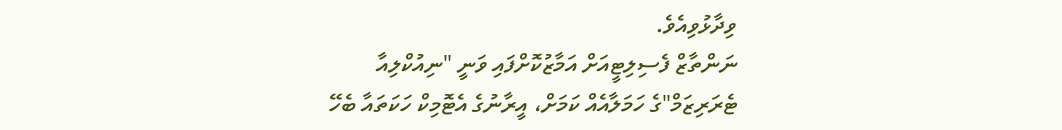ވިދާޅުވިއެވެ.
ނަންތާޒް ފެސިލިޓީއަށް އަމާޒުކޮށްފައި ވަނީ "ނިއުކްލިއާ ޓެރަރިޒަމް"ގެ ހަމަލާއެއް ކަމަށް، އީރާނުގެ އެޓޮމިކް ހަކަތައާ ބެހޭ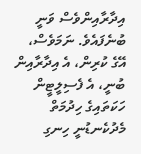އިދާރާއިންވެސް ވަނީ ބުނެފައެވެ. ނަމަވެސް، އޭގެ ކުރިން، އެ އިދާރާއިން ބުނީ، އެ ފެސިލީޓީން ހަކަތައިގެ ހިދުމަތް މެދުކެނޑުނީ ހިނގި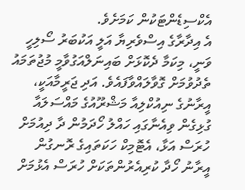އެކްސިޑެންޓަކުން ކަމަށެވެ.
އެ އިދާރާގެ އިސްވެރިޔާ އަލީ އަކުބަރު ސޯލިހީ ވަނީ، މިކަމާ ދެކޮޅަށް ބައިނަލްއަގުވާމީ މުޖުތަމައު ތެދުވުމަށް ގޮވާލައްވާފައެވެ. އަދި ޖަރީމާއަކީ، އީރާނުގެ ނިއުކްލިއާ މަޝްރޫއުގެ މައްސަލައާ ގުޅިގެން ވިއެނާގައި ހައްލު ހޯދަމުން ދާ ދިއުމަށް ހުރަސް އަޅާ، އެޓޮމިކް ހަކަތައިގެ ރޮނގުން އީރާނު ހޯދާ ކުރިއެރުންތަކަށް ހުރަސް އެޅުމަށް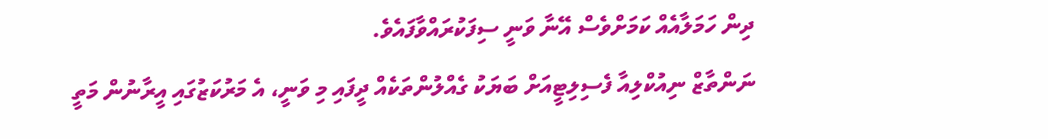ދިން ހަމަލާއެއް ކަމަށްވެސް އޭނާ ވަނީ ސިފަކުރައްވާފައެވެ.
ނަންތާޒް ނިއުކްލިއާ ފެސިލިޓީއަށް ބަޔަކު ގެއްލުންތަކެއް ދީފައި މި ވަނީ، އެ މަރުކަޒުގައި އީރާނުން މަތީ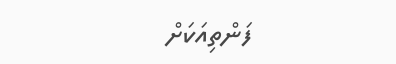ފަންތިއަކަށް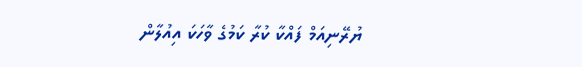ޔުރޭނިއަމް ފައްކާ ކުރާ ކަމުގެ ވާހަކަ އިއުލާން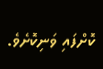ކޮށްފައި ވަނިކޮށެވެ.